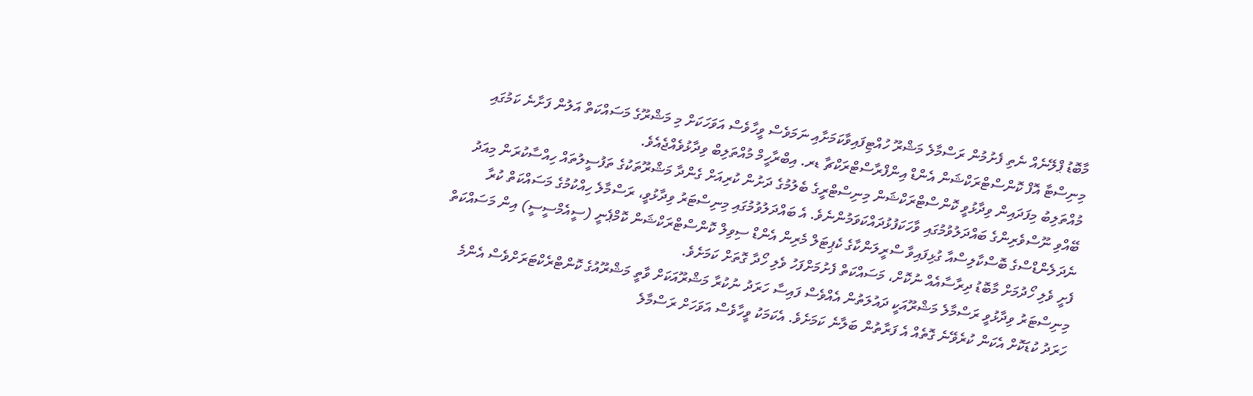މާބޮޑު ޕްލޭނެއް ނެތި ފެށުމުން ރަސްމާލެ މަޝްރޫ ހުއްޓިފައިވާކަމަށާއި ނަމަވެސް ވީހާވެސް އަވަހަކަށް މި މަޝްރޫގެ މަސައްކަތް އަލުން ފަށާނެ ކަމުގައި މިނިސްޓާ އޮފް ކޮންސްޓްރަކްޝަން އެންޑް އިންފްރާސްޓްރަކްޗާ ޑރ. އިބްރާހީމް މުއްތަލިބް ވިދާޅުވެއްޖެއެވެ.
މުއްތަލިބު މިފަދައިން ވިދާޅުވީ ކޮންސްޓްރަކްޝަން މިނިސްޓްރީގެ ބެލުމުގެ ދަށުން ކުރިއަށް ގެންދާ މަޝްރޫތަކުގެ ތަފުސީލުތައް ހިއްސާކުރަން މިއަދު ބޭއްވި ނޫސްވެރިންގެ ބައްދަލުވުމުގައި ވާހަކަފުޅުދައްކަވަމުންނެވެ. އެ ބައްދަލުވުމުގައި މިނިސްޓަރު ވިދާޅުވީ، ރަސްމާލެ ހިއްކުމުގެ މަސައްކަތް ކުރާ ނެދަލެންޑްސްގެ ބޮސްކާލިސްއާ ގުޅިފައިވާ ސްރީލަންކާގެ ކެޕިޓަލް މެރިން އެންޑް ސިވިލް ކޮންސްޓްރަކްޝަން ކޮމްޕެނީ (ސީއެމްސީސީ) އިން މަސައްކަތް ފެށީ ވެލި ހޯދުމަށް މާބޮޑު ދިރާސާއެއް ނުކޮށް، މަސައްކަތް ފެށުމަށްފަހު ވެލި ހޯދާ ގޮތަށް ކަމަށެވެ.
މިނިސްޓަރު ވިދާޅުވީ ރަސްމާލެ މަޝްރޫއަކީ ދައުލަތުން އެއްވެސް ފައިސާ ހަރަދު ނުކުރާ މަޝްރޫއަކަށް ވާތީ މަޝްރޫއުގެ ކޮންޓްރެކްޓަރަށްވެސް އެންމެ ހަރަދު ކުޑަކޮށް އެކަން ކުރެވޭނެ ގޮތެއް އެ ފަރާތުން ބަލާނެ ކަމަށެވެ. އެކަމަކު ވީހާވެސް އަވަހަށް ރަސްމާލެ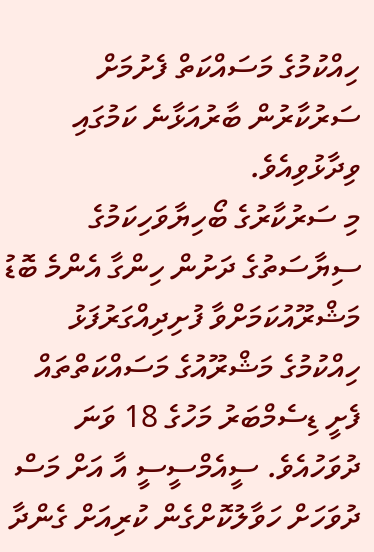ހިއްކުމުގެ މަސައްކަތް ފެށުމަށް ސަރުކާރުން ބާރުއަޅާނެ ކަމުގައި ވިދާޅުވިއެވެ.
މި ސަރުކާރުގެ ބޯހިޔާވަހިކަމުގެ ސިޔާސަތުގެ ދަށުން ހިންގާ އެންމެ ބޮޑު މަޝްރޫއުކަމަށްވާ ފުށިދިއްގަރުފަޅު ހިއްކުމުގެ މަޝްރޫއުގެ މަސައްކަތްތައް ފެށީ ޑިސެމްބަރު މަހުގެ 18 ވަނަ ދުވަހުއެވެ. ސީއެމްސީސީ އާ އަށް މަސް ދުވަހަށް ހަވާލުކޮށްގެން ކުރިއަށް ގެންދާ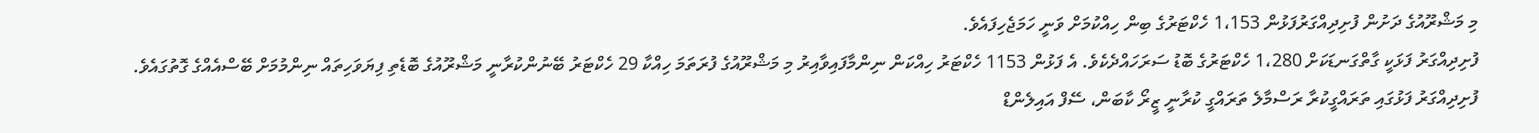މި މަޝްރޫއުގެ ދަށުން ފުށިދިއްގަރުފަޅުން 1،153 ހެކްޓަރުގެ ބިން ހިއްކުމަށް ވަނީ ހަމަޖެހިފައެވެ.
ފުށިދިއްގަރު ފަޅަކީ ގާތްގަނޑަކަށް 1،280 ހެކްޓަރުގެ ބޮޑު ސަރަހައްދެކެވެ. އެ ފަޅުން 1153 ހެކްޓަރު ހިއްކަން ނިންމާފައިވާއިރު މި މަޝްރޫއުގެ ފުރަތަމަ ހިއްކާ 29 ހެކްޓަރު ބޭނުންކުރާނީ މަޝްރޫއުގެ ބޮޑެތި ފިޔަވަހިތައް ނިންމުމަށް ބޭސްއެއްގެ ގޮތުގައެވެ. ފުށިދިއްގަރު ފަޅުގައި ތަރައްގީކުރާ ރަސްމާލެ ތަރައްގީ ކުރާނީ ޒީރޯ ކާބަން، ސޭފް އައިލެންޑް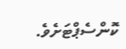ކޮންސެޕްޓަށެވެ.